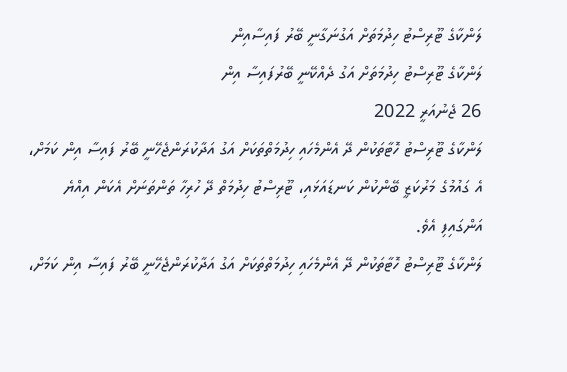ލަންކާގެ ޓޫރިސްޓު ހިދުމަތަށް އަގުނަގާނީ ބޭރު ފައިސާއިން
ލަންކާގެ ޓޫރިސްޓު ހިދުމަތަށް އަގު ދެއްކޭނީ ބޭރުފައިސާ އިން
26 ޖެނުއަރީ 2022
ލަންކާގެ ޓޫރިސްޓު ހޮޓާތަކުން ދޭ އެންމެހައި ހިދުމަތްތަކަށް އަގު އަދާކުރަންޖެހޭނީ ބޭރު ފައިސާ އިން ކަމަށް، އެ ގައުމުގެ މަރުކަޒީ ބޭންކުން ކަނޑައަޅައި، ޓޫރިސްޓު ހިދުމަތް ދޭ ހުރިހާ ތަންތަނަށް އެކަން އިއްޔެ އަންގައިފި އެވެ.
ލަންކާގެ ޓޫރިސްޓު ހޮޓާތަކުން ދޭ އެންމެހައި ހިދުމަތްތަކަށް އަގު އަދާކުރަންޖެހޭނީ ބޭރު ފައިސާ އިން ކަމަށް،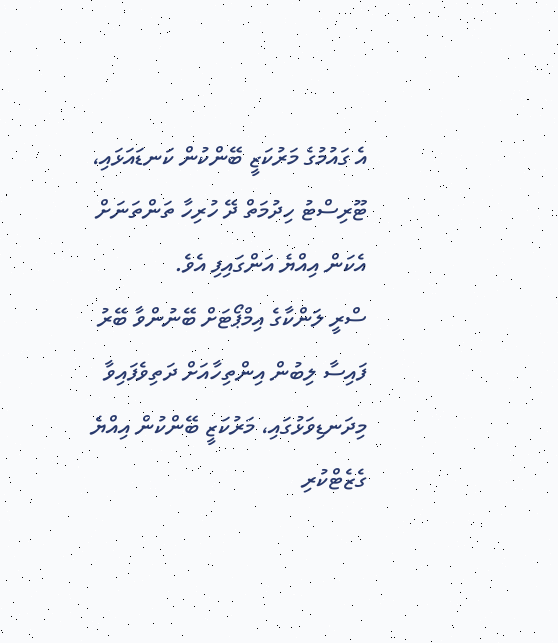އެ ގައުމުގެ މަރުކަޒީ ބޭންކުން ކަނޑައަޅައި، ޓޫރިސްޓު ހިދުމަތް ދޭ ހުރިހާ ތަންތަނަށް އެކަން އިއްޔެ އަންގައިފި އެވެ.
ސްރީ ލަންކާގެ އިމްޕޯޓަށް ބޭނުންވާ ބޭރު ފައިސާ ލިބުން އިންތިހާއަށް ދަތިވެފައިވާ މިދަނޑިވަޅުގައި، މަރުކަޒީ ބޭންކުން އިއްޔެ ގެޒެޓްކުރި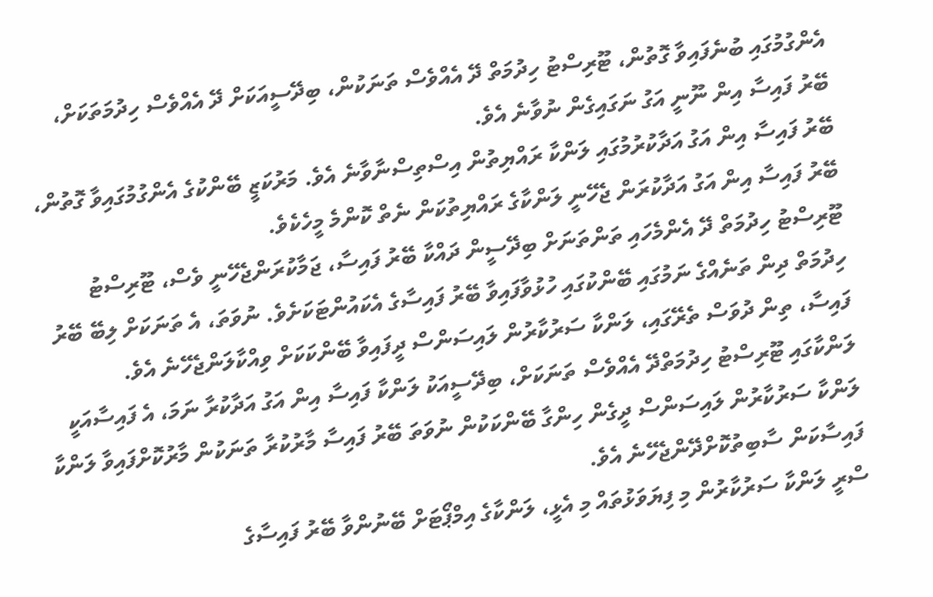އެންގުމުގައި ބުނެފައިވާ ގޮތުން، ޓޫރިސްޓު ހިދުމަތް ދޭ އެއްވެސް ތަނަކުން، ބިދޭސީއަކަށް ދޭ އެއްވެސް ހިދުމަތަކަށް، ބޭރު ފައިސާ އިން ނޫނީ އަގު ނަގައިގެން ނުވާނެ އެވެ.
ބޭރު ފައިސާ އިން އަގު އަދާކުރުމުގައި ލަންކާ ރައްޔިތުން އިސްތިސްނާވާނެ އެވެ. މަރުކަޒީ ބޭންކުގެ އެންގުމުގައިވާ ގޮތުން، ބޭރު ފައިސާ އިން އަގު އަދާކުރަން ޖެހޭނީ ލަންކާގެ ރައްޔިތުކަން ނެތް ކޮންމެ މީހެކެވެ.
ޓޫރިސްޓު ހިދުމަތް ދޭ އެންމެހައި ތަންތަނަށް ބިދޭސީން ދައްކާ ބޭރު ފައިސާ، ޖަމާކުރަންޖެހޭނީ ވެސް، ޓޫރިސްޓު ހިދުމަތް ދިން ތަނެއްގެ ނަމުގައި ބޭންކުގައި ހުޅުވާފައިވާ ބޭރު ފައިސާގެ އެކައުންޓަކަށެވެ. ނުވަތަ، އެ ތަނަކަށް ލިބޭ ބޭރު ފައިސާ، ތިން ދުވަސް ތެރޭގައި، ލަންކާ ސަރުކާރުން ލައިސަންސް ދީފައިވާ ބޭންކަކަށް ވިއްކާލަންޖެހޭނެ އެވެ.
ލަންކާގައި ޓޫރިސްޓު ހިދުމަތްދޭ އެއްވެސް ތަނަކަށް، ބިދޭސީއަކު ލަންކާ ފައިސާ އިން އަގު އަދާކުރާ ނަމަ، އެ ފައިސާއަކީ ލަންކާ ސަރުކާރުން ލައިސަންސް ދީގެން ހިންގާ ބޭންކަކުން ނުވަތަ ބޭރު ފައިސާ މާރުކުރާ ތަނަކުން މާރުކޮށްފައިވާ ލަންކާ ފައިސާކަން ސާބިތުކޮށްދޭންޖެހޭނެ އެވެ.
ސްރީ ލަންކާ ސަރުކާރުން މި ފިޔަވަޅުތައް މި އެޅީ، ލަންކާގެ އިމްޕޯޓަށް ބޭނުންވާ ބޭރު ފައިސާގެ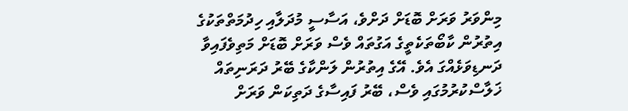މިންވަރު ވަރަށް ބޮޑަށް ދަށްވެ، އަސާސީ މުދަލާއި ހިދުމަތްތަކުގެ އިތުރުން ކާބޯތަކެތީގެ އަގުތައް ވެސް ވަރަށް ބޮޑަށް މަތިވެފައިވާ ދަނޑިވަޅެއްގަ އެވެ. އޭގެ އިތުރުން ލަންކާގެ ބޭރު ދަރަނިތައް ޚަލާސްކުރުމުގައި ވެސް، ބޭރު ފައިސާގެ ދަތިކަން ވަރަށް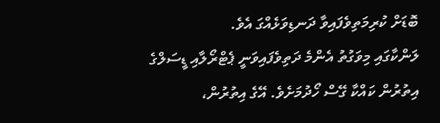ބޮޑަށް ކުރިމަތިވެފައިވާ ދަނޑިވަޅެއްގަ އެވެ.
ލަންކާގައި މިވަގުތު އެންމެ ދަތިވެފައިވަނީ ޕެޓްރޯލާއި ޑީސަލްގެ އިތުރުން ކައްކާ ގޭސް ހޯދުމަށެވެ. އޭގެ އިތުރުން،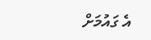އެ ގައުމަށް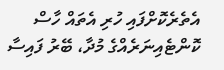އެތެރެކޮށްފައި ހުރި އެތައް ހާސް ކޮންޓެއިނަރެއްގެ މުދާ، ބޭރު ފައިސާ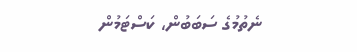ނެތުމުގެ ސަބަބުން، ކަސްޓަމުން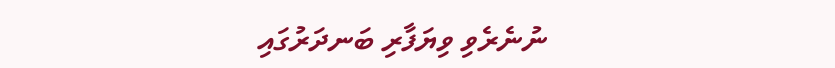ނުނެރެވި ވިޔަފާރި ބަނދަރުގައި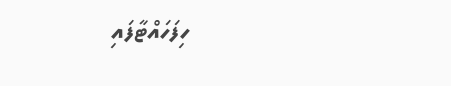ހިފަހައްޓާފައި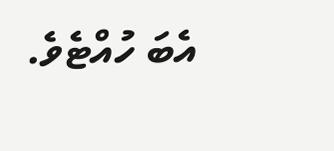އެބަ ހުއްޓެވެ.